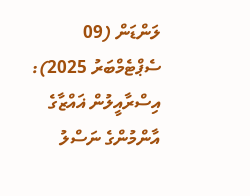ލަންޑަން (09 ސެޕްޓެމްބަރު 2025): އިސްރާއީލުން ޣައްޒާގެ އާންމުންގެ ނަސްލު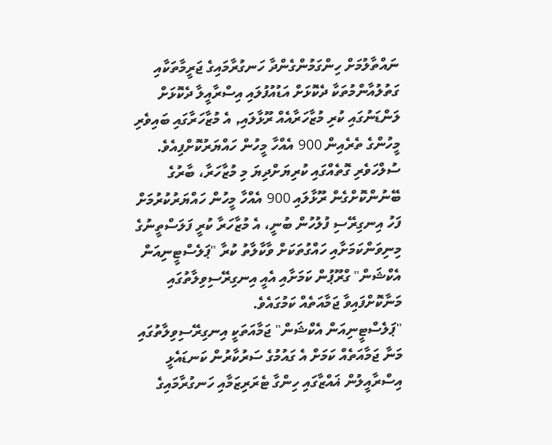ނައްތާލުމަށް ހިންގަމުންގެންދާ ހަނގުރާމައިގެ ޖަރީމާތަކާއި ގަތުލުއާންމުތަކާ ދެކޮޅަށް އަޑުއުފުލައި އިސްރާއީލާ ދެކޮޅަށް ލަންޑަނުގައި ކުރި މުޒާހަރާއެއް ރޫޅާލައި, އެ މުޒާހަރާގައި ބައިވެރި މީހުންގެ ތެރެއިން 900 އެއްހާ މީހުން ހައްޔަރުކޮށްފިއެވެ.
ސުލްހަވެރި ގޮތެއްގައި ކުރިޔަށްދިޔަ މި މުޒާހަރާ، ބާރުގެ ބޭނުންކޮށްގެން ރޫޅާލައި 900 އެއްހާ މީހުން ހައްޔަރުކުރުމަށް ފަހު އިނގިރޭސި ފުލުހުން ބުނީ، އެ މުޒާހަރާ ކުރީ ފަލަސްތީނުގެ މިނިވަންކަމަށާއި ހައްގުތަކަށް ވާކާލާތު ކުރާ "ޕަލެސްޓީނިއަން އެކްޝަން" ގްރޫޕުން ކަމަށާއި އެއީ އިނގިރޭސިވިލާތުގައި މަނާކޮށްފައިވާ ޖަމާއަތެއް ކަމުގައެވެ.
"ޕަލެސްޓީނިއަން އެކްޝަން" ޖަމާއަތަކީ އިނގިރޭސިވިލާތުގައި މަނާ ޖަމާއަތެއް ކަމަށް އެ ގައުމުގެ ސަރުކާރުން ކަނޑައެޅީ އިސްރާއީލުން ޣައްޒާގައި ހިންގާ ޓެރަރިޒަމާއި ހަނގުރާމައިގެ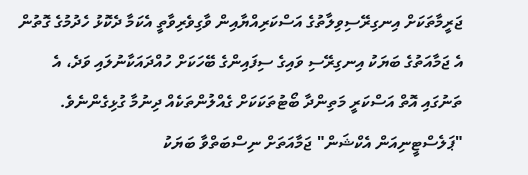ޖަރީމާތަކަށް އިނގިރޭސިވިލާތުގެ އަސްކަރިއްޔާއިން ވާގިވެރިވާތީ އެކަމާ ދެކޮޅު ހެދުމުގެ ގޮތުން އެ ޖަމާއަތުގެ ބަޔަކު އިނގިރޭސި ވައިގެ ސިފައިންގެ ބޭހަކަށް ހުއްދައަކާނުލައި ވަދެ، އެ ތަނުގައި އޮތް އަސްކަރީ މަތިންދާ ބޯޓުތަކަކަށް ގެއްލުންތަކެއް ދިނުމާ ގުޅިގެންނެވެ.
"ޕަލެސްޓީނިއަން އެކްޝަން" ޖަމާއަތަށް ނިސްބަތްވާ ބަޔަކު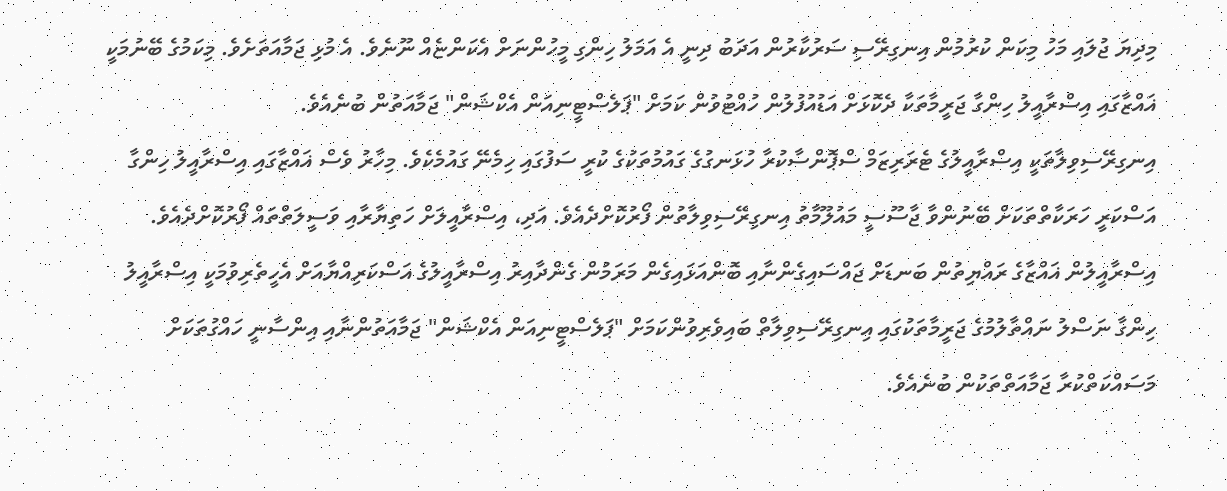މިދިޔަ ޖުލައި މަހު މިކަން ކުރުމުން އިނގިރޭސި ސަރުކާރުން އަދަބު ދިނީ އެ އަމަލު ހިންގި މީހުންނަށް އެކަންޏެއް ނޫނެވެ. އެ މުޅި ޖަމާއަތަށެވެ. މިކަމުގެ ބޭނުމަކީ ޣައްޒާގައި އިސްރާއީލު ހިންގާ ޖަރީމާތަކާ ދެކޮޅަށް އަޑުއުފުލުން ހުއްޓުވުން ކަމަށް "ޕަލެސްޓީނިއަން އެކްޝަން" ޖަމާއަތުން ބުނެއެވެ.
އިނގިރޭސިވިލާތަކީ އިސްރާއީލުގެ ޓެރަރިޒަމް ސްޕޮންސާކުރާ ހުޅަނގުގެ ގައުމުތަކުގެ ކުރީ ސަފުގައި ހިމެނޭ ގައުމެކެވެ. މިހާރު ވެސް ޣައްޒާގައި އިސްރާއީލު ހިންގާ އަސްކަރީ ހަރަކާތްތަކަށް ބޭނުންވާ ޖާސޫސީ މައުލޫމާތު އިނގިރޭސިވިލާތުން ފޯރުކޮށްދެއެވެ. އަދި، އިސްރާއީލަށް ހަތިޔާރާއި ވަސީލަތްތައް ފޯރުކޮށްދެއެވެ.
އިސްރާއީލުން ޣައްޒާގެ ރައްޔިތުން ބަނޑަށް ޖައްސައިގެންނާއި ބޮންއަޅައިގެން މަރަމުން ގެންދާއިރު އިސްރާއީލުގެ އަސްކަރިއްޔާއަށް އެހީތެރިވުމަކީ އިސްރާއީލު ހިންގާ ނަސްލު ނައްތާލުމުގެ ޖަރީމާތަކުގައި އިނގިރޭސިވިލާތް ބައިވެރިވުންކަމަށް "ޕަލެސްޓީނިއަން އެކްޝަން" ޖަމާއަތުންނާއި އިންސާނީ ހައްގުތަކަށް މަސައްކަތްކުރާ ޖަމާއަތްތަކުން ބުނެއެވެ.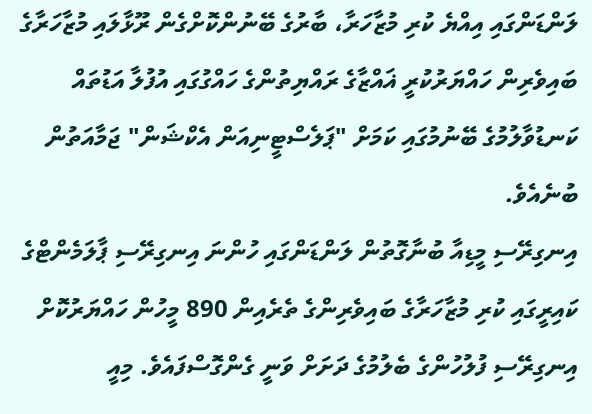ލަންޑަންގައި އިއްޔެ ކުރި މުޒާހަރާ، ބާރުގެ ބޭނުންކޮށްގެން ރޫޅާލައި މުޒާހަރާގެ ބައިވެރިން ހައްޔަރުކުރީ ޣައްޒާގެ ރައްޔިތުންގެ ހައްގުގައި އުފުލާ އަޑުތައް ކަނޑުވާލުމުގެ ބޭނުމުގައި ކަމަށް "ޕަލެސްޓީނިއަން އެކްޝަން" ޖަމާއަތުން ބުނެއެވެ.
އިނގިރޭސި މީޑިއާ ބުނާގޮތުން ލަންޑަންގައި ހުންނަ އިނގިރޭސި ޕާލަމެންޓްގެ ކައިރީގައި ކުރި މުޒާހަރާގެ ބައިވެރިންގެ ތެރެއިން 890 މީހުން ހައްޔަރުކޮށް އިނގިރޭސި ފުލުހުންގެ ބެލުމުގެ ދަށަށް ވަނީ ގެންގޮސްފައެވެ. މިއީ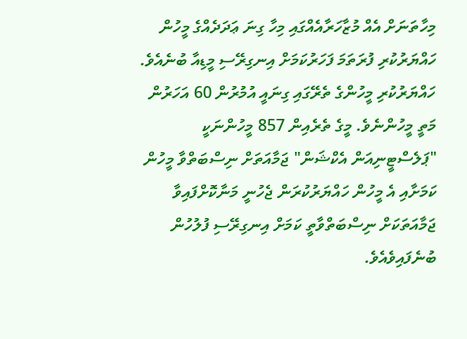މިހާތަނަށް އެއް މުޒާހަރާއެއްގައި މިހާ ގިނަ ޢަދަދެއްގެ މީހުން ހައްޔަރުކުރި ފުރަތަމަ ފަހަރުކަމަށް އިނގިރޭސި މީޑިއާ ބުނެއެވެ.
ހައްޔަރުކުރި މީހުންގެ ތެރޭގައި ގިނައީ އުމުރުން 60 އަހަރުން މަތީ މީހުންނެވެ. މީގެ ތެރެއިން 857 މީހުންނަކީ "ޕަލެސްޓީނިއަން އެކްޝަން" ޖަމާއަތަށް ނިސްބަތްވާ މީހުން ކަމަށާއި އެ މީހުން ހައްޔަރުކުރަން ޖެހުނީ މަނާކޮށްފައިވާ ޖަމާއަތަކަށް ނިސްބަތްވާތީ ކަމަށް އިނގިރޭސި ފުލުހުން ބުނެފައިވެއެވެ.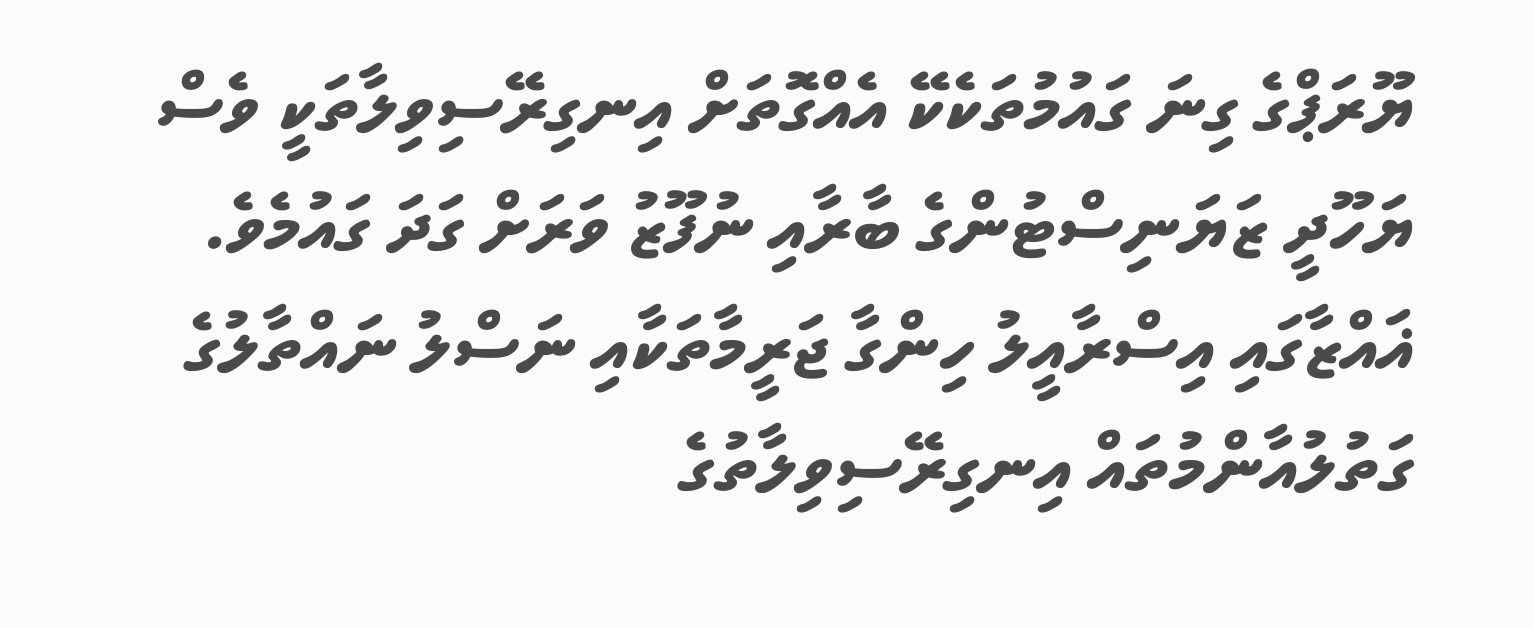ޔޫރަޕްގެ ގިނަ ގައުމުތަކެކޭ އެއްގޮތަށް އިނގިރޭސިވިލާތަކީ ވެސް ޔަހޫދީ ޒަޔަނިސްޓުންގެ ބާރާއި ނުފޫޒު ވަރަށް ގަދަ ގައުމެވެ. ޣައްޒާގައި އިސްރާއީލު ހިންގާ ޖަރީމާތަކާއި ނަސްލު ނައްތާލުގެ ގަތުލުއާންމުތައް އިނގިރޭސިވިލާތުގެ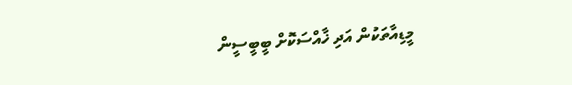މީޑިއާތަކުން އަދި ޚާއްސަކޮށް ބީބީސީން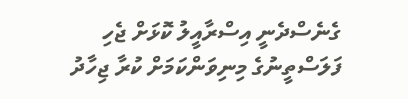ގެނެސްދެނީ އިސްރާއީލު ކޮޅަށް ޖެހި ފަލަސްތީނުގެ މިނިވަންކަމަށް ކުރާ ޖިހާދު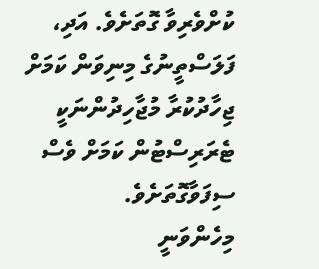ކުށްވެރިވާ ގޮތަށެވެ. އަދި، ފަލަސްތީނުގެ މިނިވަން ކަމަށް ޖިހާދުކުރާ މުޖާހިދުންނަކީ ޓެރަރިސްޓުން ކަމަށް ވެސް ސިފަވާގޮތަށެވެ.
މިހެންވަނީ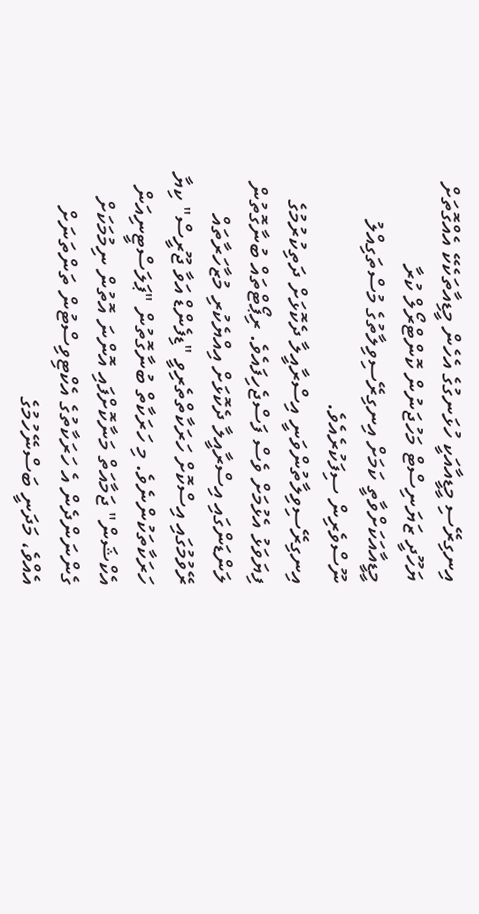އިނގިރޭސި މީޑީއާއަކީ ހުޅަނގުގެ އެހެން މީޑިއާތަކެކޭ އެއްގޮތަށް ޔަހޫދީ ޒަޔަނިސްޓް މަހުޖަނުން ކޮންޓްރޯލް ކުރާ މީޑީއާއަކަށްވާތީ ކަމަށް އިނގިރޭސިވިލާތުގެ މުސްތަގިއްލު ނޫސްވެރިން ސިފަކުރެއެވެ.
އިނގިރޭސިވިލާތުންވަނީ އިސްރާއީލާ ދެކޮޅަށް ދަތިކުރުމުގެ ފިޔަވަޅު އެޅުމަށް ވެސް ފަސްޖެހިފައެވެ. ރިޕޯޓްތައް ބުނާގޮތުން ލަންޑަންގައި އިސްރާއީލާ ދެކޮޅަށް އިއްޔެކުރި މުޒާހަރާތައް ރޭވުމުގައި އިސްކޮށް ހަރަކާތްތެރިވީ "ޑިފެންޑް އަވާ ޖޫރީސް" ކިޔާ ހަރަކާތަކުންނެވެ. މި ހަރަކާތް ބުނާގޮތުން "ޕަލަސްޓީނިއަން އެކްޝަން" ޖަމާއަތް މަނާކޮށްފައި އޮންނަ އޮތުން ނިމުމަކަށް ގެންނަންދެން އެ ހަރަކާތުގެ އެކްޓިވިސްޓުން ތަންތަނަށް އެއްވެ، މަދަނީ ބަސްނޭހުމުގެ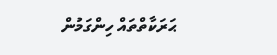ޙަރަކާތްތައް ހިންގަމުން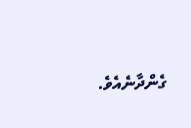ގެންދާނެއެވެ.